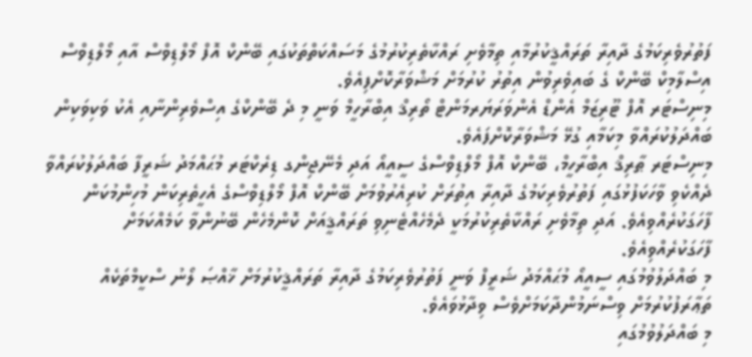ފަތުރުވެރިކަމުގެ ދާއިރާ ތަރައްޤީކުރުމާއި ތިމާވެށި ރައްކާތެރިކުރުމުގެ މަސައްކަތްތަކުގައި ބޭންކް އޮފް މޯލްޑިވްސް އާއި މޯލްޑިވްސް އިސްލާމިކް ބޭންކް ގެ ބައިވެރިވުން އިތުރު ކުރުމަށް މަޝްވަރާކޮށްފިއެވެ.
މިނިސްޓަރ އޮފް ޓޫރިޒަމް އެންޑް އެންވަރަޔަރމަންޓް ތޯރިޤް އިބްރާހީމް ވަނީ މި ދެ ބޭންކްގެ އިސްވެރިންނާއި އެކު ވަކިވަކިން ބައްދަލުކުރައްވާ މިކަމާއި ގުޅޭ މަޝްވަރާކޮށްފައެވެ.
މިނިސްޓަރ ޠާރިޤް އިބްރާހީމް، ބޭންކް އޮފް މޯލްޑިވްސްގެ ސީއީއޯ އަދި މެނޭޖިންގ ޑިރެކްޓަރ މުޙައްމަދު ޝަރީފާ ބައްދަލުކުރައްވާ ދެއްކެވި ވާހަކަފުޅުގައި ފަތުރުވެރިކަމުގެ ދާއިރާ އިތުރަށް ކުރިއެރުވުމަށް ބޭންކް އޮފް މޯލްޑިވްސްގެ އެހީތެރިކަން މުހިންމުކަން ފާހަގަކުރެއްވިއެވެ. އަދި ތިމާވެށި ރައްކާތެރިކުރުމަކީ ދެމެހެއްޓެނިވި ތަރައްޤީއަށް ކޮންމެހެން ބޭނުންވާ ކަމެއްކަމަށް ފާހަގަކުރެއްވިއެވެ.
މި ބައްދަލުވުމުގައި ސީއީއޯ މުޙައްމަދު ޝަރީފް ވަނީ ފަތުރުވެރިކަމުގެ ދާއިރާ ތަރައްޤީކުރުމަށް ޚާއްޞަ ލޯނު ސްކީމްތަކެއް ތަޢާރަފުކުރުމަށް ވިސްނަމުންދާކަމަށްވެސް ވިދާޅުވައެވެ.
މި ބައްދަލުވުމުގައި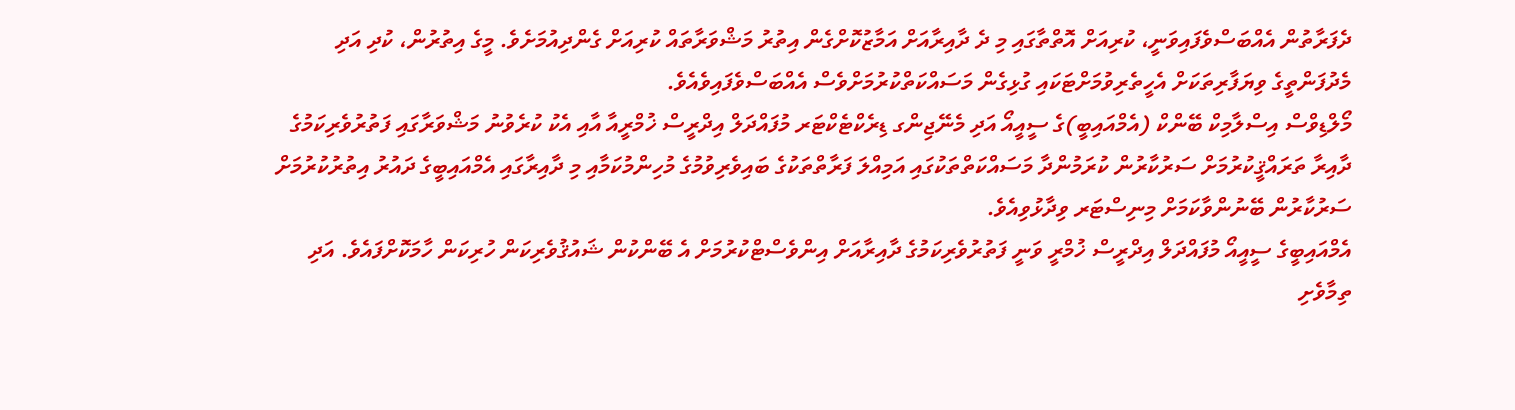ދެފަރާތުން އެއްބަސްވެފައިވަނީ، ކުރިއަށް އޮތްތާގައި މި ދެ ދާއިރާއަށް އަމާޒުކޮށްގެން އިތުރު މަޝްވަރާތައް ކުރިއަށް ގެންދިއުމަށެވެ. މީގެ އިތުރުން، ކުދި އަދި މެދުފަންތީގެ ވިޔަފާރިތަކަށް އެހީތެރިވުމަށްޓަކައި ގުޅިގެން މަސައްކަތްކުރުމަށްވެސް އެއްބަސްވެފައިވެއެވެ.
މޯލްޑިވްސް އިސްލާމިކް ބޭންކް (އެމްއައިބީ)ގެ ސީއީއޯ އަދި މެނޭޖިންގ ޑިރެކްޓެކްޓަރ މުފައްދަލް އިދްރީސް ޚުމްރީއާ އާއި އެކު ކުރެވުނު މަޝްވަރާގައި ފަތުރުވެރިކަމުގެ ދާއިރާ ތަރައްޤީކުރުމަށް ސަރުކާރުން ކުރަމުންދާ މަސައްކަތްތަކުގައި އަމިއްލަ ފަރާތްތަކުގެ ބައިވެރިވުމުގެ މުހިންމުކަމާއި މި ދާއިރާގައި އެމްއައިބީގެ ދައުރު އިތުރުކުރުމަށް ސަރުކާރުން ބޭނުންވާކަމަށް މިނިސްޓަރ ވިދާޅުވިއެވެ.
އެމްއައިބީގެ ސީއީއޯ މުފައްދަލް އިދްރީސް ޚުމްރީ ވަނީ ފަތުރުވެރިކަމުގެ ދާއިރާއަށް އިންވެސްޓްކުރުމަށް އެ ބޭންކުން ޝައުޤުވެރިކަން ހުރިކަން ހާމަކޮށްފައެވެ. އަދި ތިމާވެށި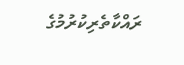ރައްކާތެރިކުރުމުގެ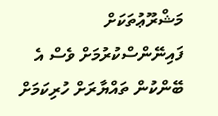މަޝްރޫޢުތަކަށް ފައިނޭންސްކުރުމަށް ވެސް އެ ބޭންކުން ތައްޔާރަށް ހުރިކަމަށް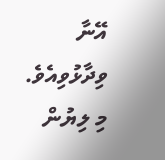އޭނާ ވިދާޅުވިއެވެ.
މި ލިޔުން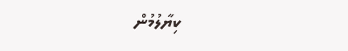ކިޔާލުމުން